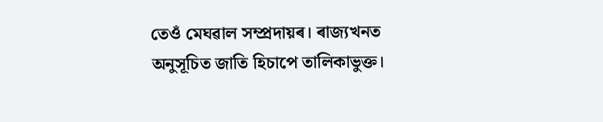তেওঁ মেঘৱাল সম্প্ৰদায়ৰ। ৰাজ্যখনত অনুসূচিত জাতি হিচাপে তালিকাভুক্ত।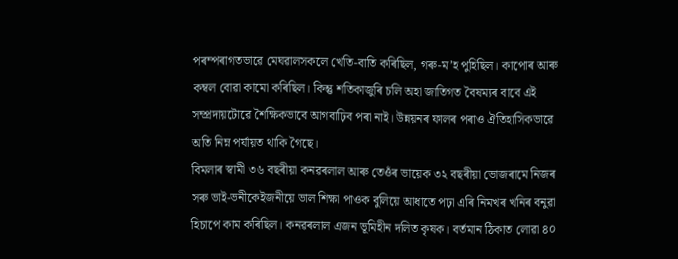পৰম্পৰাগতভাৱে মেঘৱালসকলে খেতি-বাতি কৰিছিল, গৰু-ম’হ পুহিছিল। কাপোৰ আৰু কম্বল বোৱা কামো কৰিছিল। কিন্তু শতিকাজুৰি চলি অহা জাতিগত বৈষম্যৰ বাবে এই সম্প্ৰদায়টোৱে শৈক্ষিকভাবে আগবাঢ়িব পৰা নাই। উন্নয়নৰ ফালৰ পৰাও ঐতিহাসিকভাৱে অতি নিম্ন পৰ্যায়ত থাকি গৈছে।
বিমলাৰ স্বামী ৩৬ বছৰীয়া কনৱৰলাল আৰু তেওঁৰ ভায়েক ৩২ বছৰীয়া ভোজৰামে নিজৰ সৰু ভাই-ভনীকেইজনীয়ে ভাল শিক্ষা পাওক বুলিয়ে আধাতে পঢ়া এৰি নিমখৰ খনিৰ বনুৱা হিচাপে কাম কৰিছিল। কনৱৰলাল এজন ভূমিহীন দলিত কৃষক। বৰ্তমান ঠিকাত লোৱা ৪০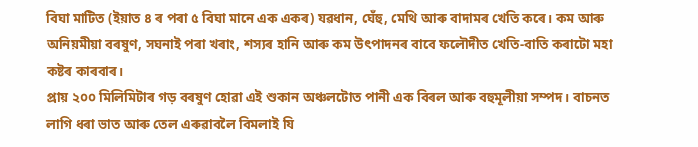বিঘা মাটিত (ইয়াত ৪ ৰ পৰা ৫ বিঘা মানে এক একৰ) যৱধান, ঘেঁহু, মেথি আৰু বাদামৰ খেতি কৰে। কম আৰু অনিয়মীয়া বৰষুণ, সঘনাই পৰা খৰাং, শস্যৰ হানি আৰু কম উৎপাদনৰ বাবে ফলৌদীত খেতি-বাতি কৰাটো মহা কষ্টৰ কাৰবাৰ।
প্ৰায় ২০০ মিলিমিটাৰ গড় বৰষুণ হোৱা এই শুকান অঞ্চলটোত পানী এক বিৰল আৰু বহুমূলীয়া সম্পদ। বাচনত লাগি ধৰা ভাত আৰু তেল এৰুৱাবলৈ বিমলাই যি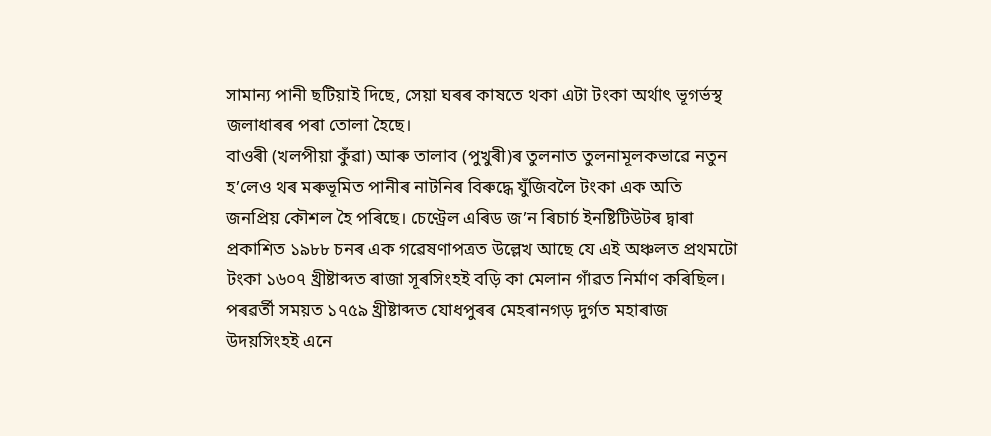সামান্য পানী ছটিয়াই দিছে, সেয়া ঘৰৰ কাষতে থকা এটা টংকা অৰ্থাৎ ভূগৰ্ভস্থ জলাধাৰৰ পৰা তোলা হৈছে।
বাওৰী (খলপীয়া কুঁৱা) আৰু তালাব (পুখুৰী)ৰ তুলনাত তুলনামূলকভাৱে নতুন হ’লেও থৰ মৰুভূমিত পানীৰ নাটনিৰ বিৰুদ্ধে যুঁজিবলৈ টংকা এক অতি জনপ্ৰিয় কৌশল হৈ পৰিছে। চেণ্ট্ৰেল এৰিড জ’ন ৰিচাৰ্চ ইনষ্টিটিউটৰ দ্বাৰা প্ৰকাশিত ১৯৮৮ চনৰ এক গৱেষণাপত্ৰত উল্লেখ আছে যে এই অঞ্চলত প্ৰথমটো টংকা ১৬০৭ খ্ৰীষ্টাব্দত ৰাজা সূৰসিংহই বড়ি কা মেলান গাঁৱত নিৰ্মাণ কৰিছিল। পৰৱৰ্তী সময়ত ১৭৫৯ খ্ৰীষ্টাব্দত যোধপুৰৰ মেহৰানগড় দুৰ্গত মহাৰাজ উদয়সিংহই এনে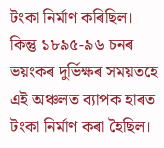টংকা নিৰ্মাণ কৰিছিল। কিন্তু ১৮৯৫-৯৬ চনৰ ভয়ংকৰ দুৰ্ভিক্ষৰ সময়তহে এই অঞ্চলত ব্যাপক হাৰত টংকা নিৰ্মাণ কৰা হৈছিল।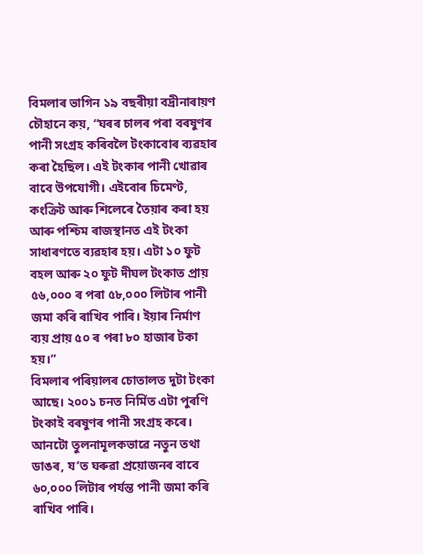বিমলাৰ ভাগিন ১৯ বছৰীয়া বদ্ৰীনাৰায়ণ চৌহানে কয়, “ঘৰৰ চালৰ পৰা বৰষুণৰ পানী সংগ্ৰহ কৰিবলৈ টংকাবোৰ ব্যৱহাৰ কৰা হৈছিল। এই টংকাৰ পানী খোৱাৰ বাবে উপযোগী। এইবোৰ চিমেণ্ট, কংক্ৰিট আৰু শিলেৰে তৈয়াৰ কৰা হয় আৰু পশ্চিম ৰাজস্থানত এই টংকা সাধাৰণতে ব্যৱহাৰ হয়। এটা ১০ ফুট বহল আৰু ২০ ফুট দীঘল টংকাত প্ৰায় ৫৬,০০০ ৰ পৰা ৫৮,০০০ লিটাৰ পানী জমা কৰি ৰাখিব পাৰি। ইয়াৰ নিৰ্মাণ ব্যয় প্ৰায় ৫০ ৰ পৰা ৮০ হাজাৰ টকা হয়।”
বিমলাৰ পৰিয়ালৰ চোতালত দুটা টংকা আছে। ২০০১ চনত নিৰ্মিত এটা পুৰণি টংকাই বৰষুণৰ পানী সংগ্ৰহ কৰে। আনটো তুলনামূলকভাৱে নতুন তথা ডাঙৰ, য’ত ঘৰুৱা প্ৰয়োজনৰ বাবে ৬০,০০০ লিটাৰ পৰ্যন্ত পানী জমা কৰি ৰাখিব পাৰি।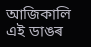আজিকালি এই ডাঙৰ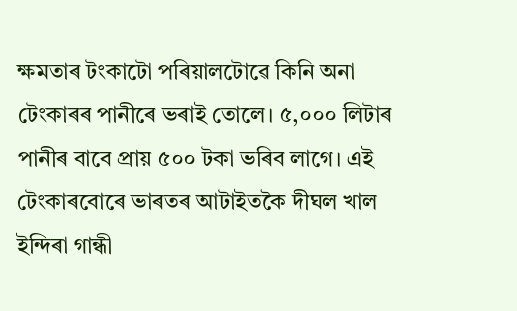ক্ষমতাৰ টংকাটো পৰিয়ালটোৱে কিনি অনা টেংকাৰৰ পানীৰে ভৰাই তোলে। ৫,০০০ লিটাৰ পানীৰ বাবে প্ৰায় ৫০০ টকা ভৰিব লাগে। এই টেংকাৰবোৰে ভাৰতৰ আটাইতকৈ দীঘল খাল ইন্দিৰা গান্ধী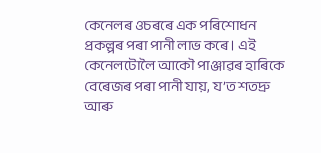কেনেলৰ ওচৰৰে এক পৰিশোধন প্ৰকল্পৰ পৰা পানী লাভ কৰে। এই কেনেলটোলৈ আকৌ পাঞ্জাৱৰ হাৰিকে বেৰেজৰ পৰা পানী যায়, য’ত শতদ্ৰু আৰু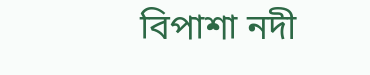বিপাশা নদী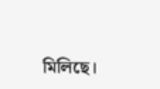মিলিছে।